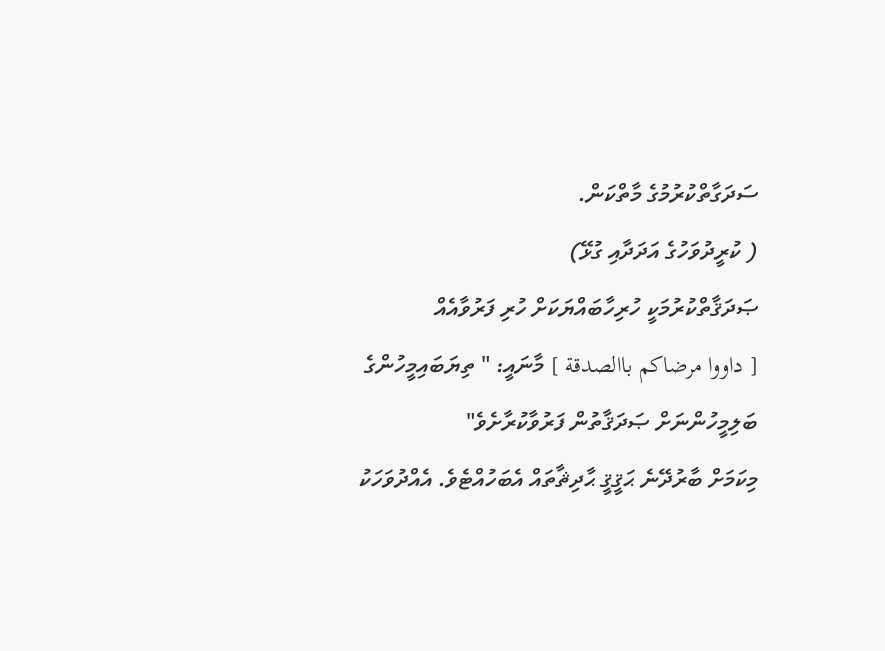ސަދަގާތްކުރުމުގެ މާތްކަން.
( ކުރީދުވަހުގެ އަދަދާއި ގުޅޭ)
ޞަދަޤާތްކުރުމަކީ ހުރިހާބައްޔަކަށް ހުރި ފަރުވާއެއް
[ داووا مرضاكم باالصدقة ] މާނައީ: " ތިޔަބައިމީހުންގެ ބަލިމީހުންނަށް ޞަދަޤާތުން ފަރުވާކުރާށެވެ"
މިކަމަށް ބާރުދޭނެ ޙަޤީޤީ ޙާދިޘާތައް އެބަހުއްޓެވެ. އެއްދުވަހަކު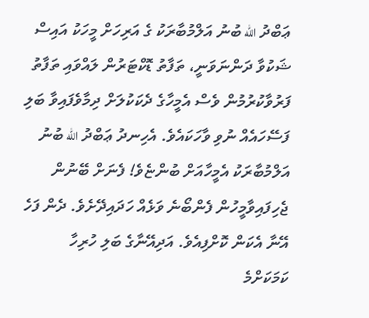ޢަބްދު الله ބުނު އަލްމުބާރަކު ގެ އަރިހަށް މީހަކު އައިސް ޝަކުވާ ދަންނަވަނީ، ތަފާތު ޑޮކްޓަރުން ލައްވައި ތަފާތު ފަރުވާކުރުމުން ވެސް އެމީހާގެ ދެކަކުލަށް ދިމާވެފައިވާ ބަލި ފަސޭހައެއް ނުވި ވާހަކައެވެ. އެހިނދު ޢަބްދު الله ބުނު އަލްމުބާރަކު އެމީހާއަށް ބުންޏެވެ! ފެނަށް ބޭނުން ޖެހިފައިވާމީހުން ފެންބޯނެ ވަޅެއް ހަދައިދޭށެވެ. ދެން ފަހެ އޭނާ އެކަން ކޮށްފިއެވެ. އަދިއޭނާގެ ބަލި ހުރިހާ ކަމަކަށްމެ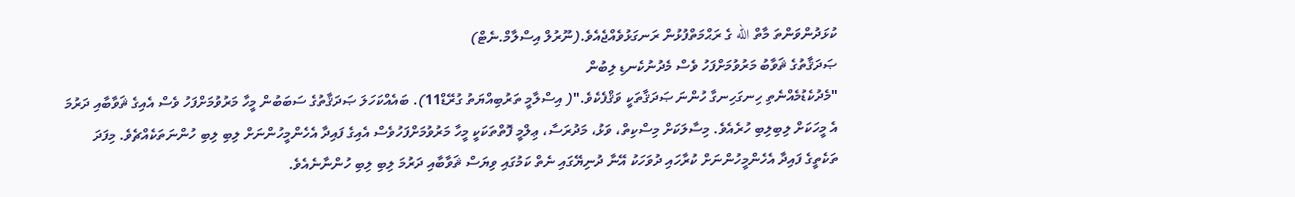ކުޅަދުންވަންތަ މާތް الله ގެ ރަޙްމަތްފުޅުން ރަނގަޅުވެއްޖެއެވެ.(ނޫރުލް އިސްލާމް.ނެޓް)
ޞަދަޤާތުގެ ޘަވާބު މަރުވުމަށްފަހު ވެސް މެދުނުކެނޑި ލިބުން
"މެދުކެޑުމެއްނެތި ހިނގަހިނގާ ހުންނަ ޞަދަޤާތަކީ ވަޤްފެކެވެ."( އިސްލާމީ ތަރުބިއްޔަތު ގުރޭޑް11). ބައެއްކަހަލަ ޞަދަޤާތުގެ ސަބަބުން މީހާ މަރުވުމަށްފަހު ވެސް އެއިގެ ޘަވާބާއި ދަރުމަ އެ މީހަކަށް ލިބިލިބި ހުރެއެވެ. މިސާލަކަށް މިސްކިތް، ވަޅު، މަދުރަސާ، ޢިލްމީ ފޮތްތަކަކީ މީހާ މަރުވުމަށްފަހުވެސް އެއިގެ ފައިދާ އެހެންމީހުންނަށް ލިބި ލިބި ހުންނަތަކެއްޗެވެ. މިފަދަ ތަކެތީގެ ފައިދާ އެހެންމީހުންނަށް ކުރާހައި ދުވަހަކު އޭނާ ދުނިޔޭގައި ނެތް ކަމުގައި ވިޔަސް ޘަވާބާއި ދަރުމަ ލިބި ލިބި ހުންނާނެއެވެ.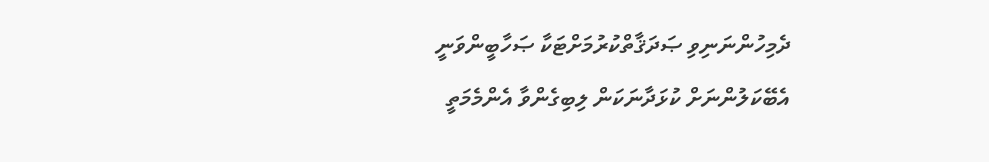ދެމިހުންނަނިވި ޞަދަޤާތްކުރުމަށްޓަކާ ޞަހާބީންވަނީ އެބޭކަލުންނަށް ކުޅަދާނަކަން ލިބިގެންވާ އެންމެމަތީ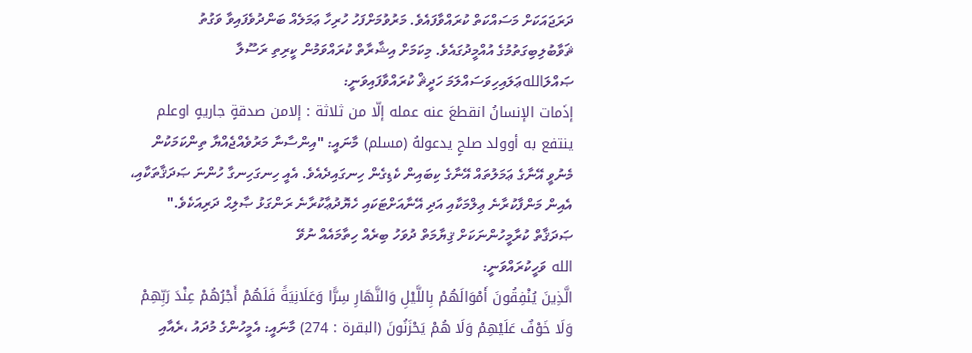ދަރަޖައަކަށް މަސައްކަތް ކުރައްވާފައެވެ. މަރުވުމަށްފަހު ހުރިހާ ޢަމަލެއް ބަންދުވެފައިވާ ވަގުތު ޘަވާބުލިބިގަތުމުގެ އުއްމީދުގައެވެ. މިކަމަށް އިޝާރާތް ކުރައްވަމުން ކީރިތި ރަސޫލާ ޞައްލަاللهޢަލައިހިވަސައްލަމަ ހަދީޘް ކުރައްވާފައިވަނީ:
إذَمات الإنسانُ انقطعَ عنه عمله إلّا من ثلاثة : إلامن صدقةٍ جاريهٍ اوعلم ينتفع به أوولد صلحٍ يدعولهُ (مسلم) މާނައީ: "އިންސާނާ މަރުވެއްޖެއްޔާ ތިންކަމަކުން މެނުވީ އޭނާގެ ޢަމަލުތައް އޭނާގެ ކިބައިން ކެޑިގެން ހިނގައިދެއެވެ. އެއީ ހިނގަހިނގާ ހުންނަ ޞަދަޤާތަކާއި، އެއިން މަންފާކުރާނެ ޢިލްމަކާއި އަދި އޭނާއަށްޓަކައި ހެޔޮދުޢާކުރާނެ ރަންގަޅު ޞާލިޙް ދަރިއަކެވެ."
ޞަދަޤާތް ކުރާމީހުންނަކަށް ޤިޔާމަތް ދުވަހު ބިރެއް ހިތާމައެއް ނުވޭ
الله ވަހީކުރައްވަނީ:
الَّذِينَ يُنْفِقُونَ أَمْوَالَهُمْ بِاللَّيْلِ وَالنَّهَارِ سِرًّا وَعَلَانِيَةً فَلَهُمْ أَجْرُهُمْ عِنْدَ رَبِّهِمْ وَلَا خَوْفٌ عَلَيْهِمْ وَلَا هُمْ يَحْزَنُونَ (البقرة : 274) މާނައީ: އެމީހުންގެ މުދައު ،ރެއާއި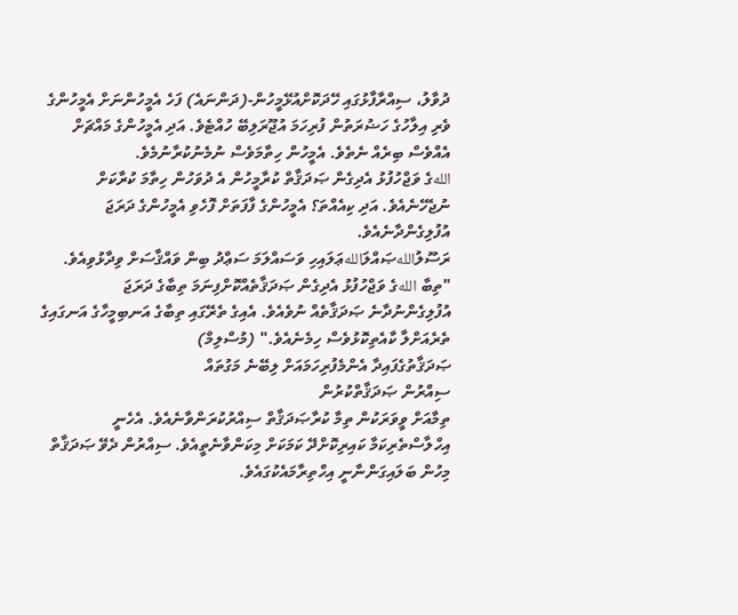ދުވާލު، ސިއްރާފާޅުގައި ހޭދަކޮށްއުޅޭމީހުން-(ދަންނައެ) ފަހެ އެމީހުންނަށް އެމީހުންގެ ވެރި އިލާހުގެ ހަޟުރަތުން ފުރިހަމަ އުޖޫރަލިބޭ ހުއްޓެވެ. އަދި އެމީހުންގެ މައްޗަށް އެއްވެސް ބިރެއް ނެތެވެ. އެމީހުން ހިތާމަވެސް ނުމެނުކުރާނުމެވެ.
اللهގެ ވަޖްހުފުޅު އެދިގެން ޞަދަޤާތް ކުރާމީހުން އެ ދުވަހުން ހިތާމަ ކުރާކަށް ނުޖެހޭނެއެވެ. އަދި ކިއެއްތަ؟ އެމީހުންގެ ފާފަތަށް ފޮހެވި އެމީހުންގެ ދަރަޖަ އުފުލިގެންދާނެއެވެ.
ރަސޫލުاللهޞައްލަاللهޢަލައިހި ވަސައްލަމަ ސަޢްދު ބިން ވައްޤާސަށް ވިދާޅުވިއެވެ. "ތިބާ اللهގެ ވަޖްހުފުޅު އެދިގެން ޞަދަޤާތެއްކޮށްފިނަމަ ތިބާގެ ދަރަޖަ އުފުލިގެންނުދާނެ ޞަދަޤާތެއް ނުވެއެވެ. އެއިގެ ތެރޭގައި ތިބާގެ އަނބިމީހާގެ އަނގައިގެ ތެރެއަށްލާ ކާއެތިކޮޅުވެސް ހިމެނެއެވެ." (މުސްލިމް)
ޞަދަޤާތުގެފައިދާ އެންމެފުރިހަމައަށް ލިބޭނެ މަގުތައް
ސިއްރުން ޞަދަޤާތްކުރުން
ތިމާއަށް ވީވަރަކުން ތިމާ ކުރާޞަދަޤާތް ސިއްރުކުރަންވާނެއެވެ. އެހެނީ އިހްލާސްތެރިކަމާ ކައިރިކޮށްދޭ ކަމަކަށް މިކަންވާނެތީއެވެ. ސިއްރުން ދެވޭ ޞަދަޤާތް މިހުން ބަލައިގަންނާނީ އިހްތިރާމައެކުގައެވެ.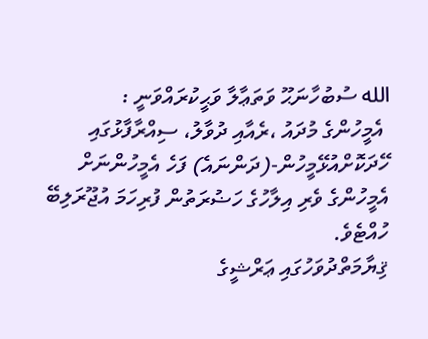الله ސުބުހާނަޙޫ ވަތަޢާލާ ވަޙީކުރައްވަނީ :
 އެމީހުންގެ މުދައު ،ރެއާއި ދުވާލު، ސިއްރާފާޅުގައި ހޭދަކޮށްއުޅޭމީހުން-(ދަންނައެ) ފަހެ އެމީހުންނަށް އެމީހުންގެ ވެރި އިލާހުގެ ހަޟުރަތުން ފުރިހަމަ އުޖޫރަލިބޭ ހުއްޓެވެ.
ޤިޔާމަތްދުވަހުގައި ޢަރްޝީގެ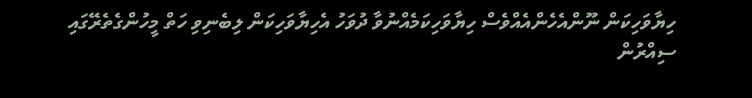ހިޔާވަހިކަން ނޫންއެހެންއެއްވެސް ހިޔާވަހިކަމެއްނުވާ ދުވަހު އެހިޔާވަހިކަން ލިބެނިވި ހަތް މީހުންގެތެރޭގައި ސިއްރުން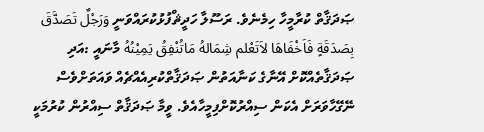ޞަދަޤާތް ކުރާމީހާ ހިމެނެވެ. ރަސޫލާ ހަދީޘްފުޅުކުރައްވަނީ وَرَجْلٌ تَصَدَّقَ بِصَدَقَةٍ فَاَخْفَاهَا لاَتَعْلم شِمَالهُ مَاتُنْفِقُ يَمِيْنُهُ މާނައީ :އަދި ޞަދަޤާތެއްކޮށް އޭނާގެ ކަނާއަތުން ޞަދަޤާތްކުރިއެއްޗެއް ވައަތަށްވެސް ނޭގޭހާވަރަށް އެކަން ސިއްރުކޮށްފިމީހާއެވެ. ވީމާ ޞަދަޤާތް ސިއްރުން ކުރުމަކީ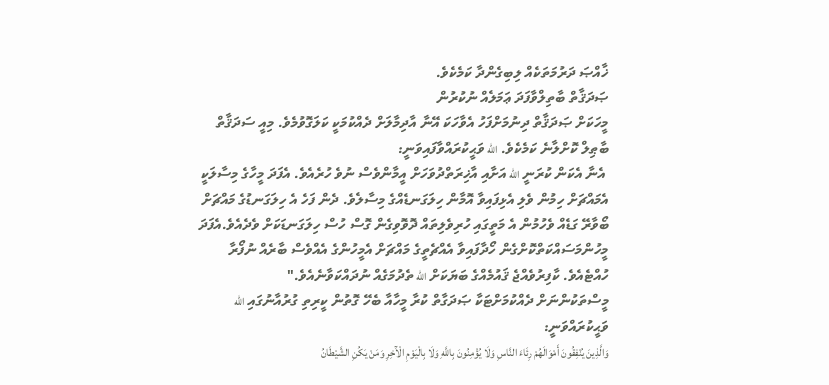ޚާއްޞަ ދަރުމަތަކެއް ލިބިގެންދާ ކަމެކެވެ.
ޞަދަޤާތް ބާތިލްވާފަދަ ޢަމަލެއް ނުކުރުން
މީހަކަށް ޞަދަޤާތް ދިނުމަށްފަހު އެވާހަކަ އޭނާ އާދިމާލަށް ދެއްކުމަކީ ކަލަގޮވުމެވެ. މިއީ ސަދަޤާތް ބާޠިލް ކޮށްލާނެ ކަމެކެވެ. الله ވަޙީކުރައްވާފައިވަނީ:
 އެނާ އެކަން ކުރަނީ الله އަށާއި އާޚިރަތްދުވަހަށް އީމާންވެސް ނުވެ ހުރެއެވެ. އެފަދަ މީހާގެ މިސާލަކީ އެމައްޗަށް ހިމުން ވެލި އެޅިފައިވާ އޮމާން ހިލަގަނޑެއްގެ މިސާލެވެ. ދެން ފަހެ އެ ހިލަގަނޑުގެ މައްޗަށް ބޯވާރޭ ގަޑެއް ވެހުމުން އެ މަތީގައި ހުރިވެލިތައް ދޮވޮވިގެން ގޮސް ހުސް ހިލަގަނޑަކަށް ވެދެއެވެ.އެފަދަ މީހުންމަސައްކަތްކޮށްގެން ހޯދާފައިވާ އެއްޗެތީގެ މައްޗަށް އެމީހުންގެ އެއްވެސް ބާރެއް ނުފޯރާ ހުއްޓެއެވެ. ކާފިރުވެއްޖެ ޤައުމެއްގެ ބަޔަކަށް الله ތެދުމަގެއް ނުދައްކަވާނެއެވެ."
މީސްތަކުންނަށް ދެއްކުމަށްޓަކާ ޞަދަގާތް ކުރާ މީހާއާ ބެހޭ ގޮތުން ކީރިތި ގުރުއާނުގައި الله ވަޙީކުރައްވަނީ:
وَالَّذِينَ يُنْفِقُونَ أَمْوَالَهُمْ رِئَاءَ النَّاسِ وَلَا يُؤْمِنُونَ بِاللَّهِ وَلَا بِالْيَوْمِ الْآَخِرِ وَمَنْ يَكُنِ الشَّيْطَانُ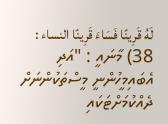لَهُ قَرِينًا فَسَاءَ قَرِينًا النساء : 38) މާނައީ : "އަދި އެބައިމީހުންނީ މީސްތަކުންނަށް ދެއްކުމަށްޓަކައި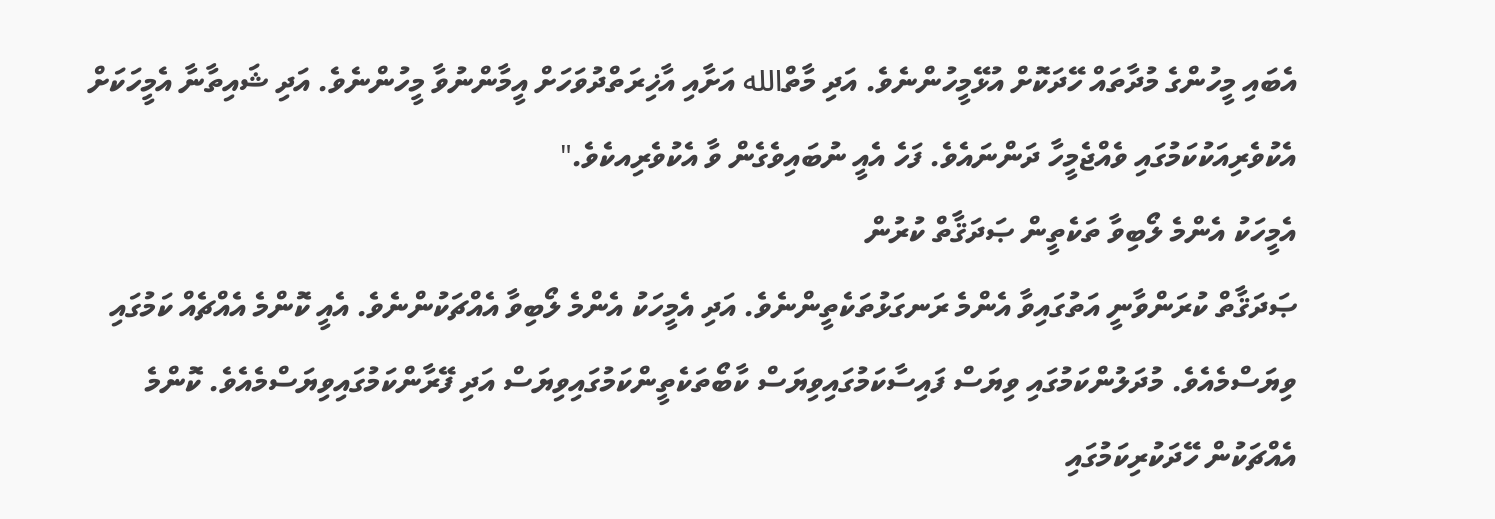އެބައި މީހުންގެ މުދާތައް ހޭދަކޮށް އުޅޭމީހުންނެވެ. އަދި މާތްالله އަށާއި އާޚިރަތްދުވަހަށް އީމާންނުވާ މީހުންނެވެ. އަދި ޝައިތާނާ އެމީހަކަށް އެކުވެރިއަކުކަމުގައި ވެއްޖެމީހާ ދަންނައެވެ. ފަހެ އެއީ ނުބައިވެގެން ވާ އެކުވެރިއކެވެ."
އެމީހަކު އެންމެ ލޯބިވާ ތަކެތީން ޞަދަޤާތް ކުރުން
ޞަދަޤާތް ކުރަންވާނީ އަތުގައިވާ އެންމެ ރަނގަޅުތަކެތީންނެވެ. އަދި އެމީހަކު އެންމެ ލޯބިވާ އެއްޗަކުންނެވެ. އެއީ ކޮންމެ އެއްޗެއް ކަމުގައި ވިޔަސްމެއެވެ. މުދަލުންކަމުގައި ވިޔަސް ފައިސާކަމުގައިވިޔަސް ކާބޯތަކެތީންކަމުގައިވިޔަސް އަދި ފޭރާންކަމުގައިވިޔަސްމެއެވެ. ކޮންމެ އެއްޗަކުން ހޭދަކުރިކަމުގައި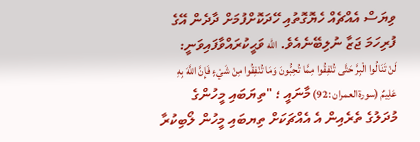ވިޔަސް އެއްޗެއް ހެޔޮގޮތުއި ހޭދަކޮށްފުމަށް ދާދެން އޭގެ ފުރިހަމަ ޖަޒާ ނުލިބޭނެއެވެ. الله ވަޙީކުރައްވާފައިވަނީ:
لَنْ تَنَالُوا الْبِرَّ حَتَّى تُنْفِقُوا مِمَّا تُحِبُّونَ وَمَا تُنْفِقُوا مِنْ شَيْءٍ فَإِنَّ اللَّهَ بِهِ عَلِيمٌ (سورةالعمران :92) މާނައީ ؛ "ތިޔަބައި މީހުންގެ މުދަލުގެ ތެރެއިން އެ އެއްޗަކަށް ތިޔބައި މީހުން ލޯބިކުރާ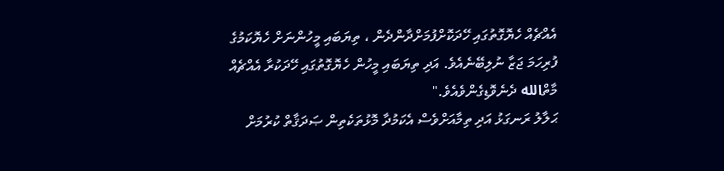އެއްޗެއް ހެޔޮގޮތުގައި ހޭދަކޮށްފުމަށްދާންދެން ، ތިޔަބައި މީހުންނަށް ހެޔޮކަމުގެ ފުރިހަމަ ޖަޒާ ނުލިބޭނެއެވެ. އަދި ތިޔަބައި މީހުން ހެޔޮގޮތުގައި ހޭދަކުރާ އެއްޗެއް މާތްالله ދެނެވޮޑިގެންވެއެވެ."
ޙަލާލު ރަނގަޅު އަދި ތިމާއަށްވެސް އެކަމުދާ މޮޅުތަކެތިން ޞަދަޤާތް ކުރުމަށް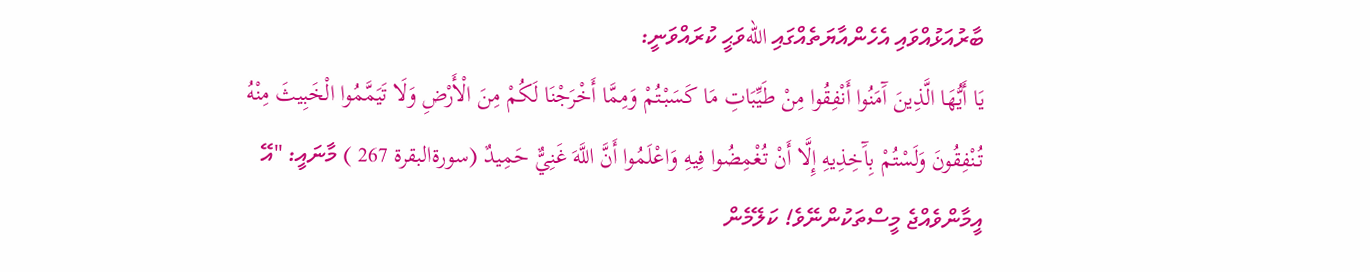ބާރުއަޅުއްވައި އެހެންއާޔަތެއްގައި اللهވަޙީ ކުރައްވަނީ:
يَا أَيُّهَا الَّذِينَ آَمَنُوا أَنْفِقُوا مِنْ طَيِّبَاتِ مَا كَسَبْتُمْ وَمِمَّا أَخْرَجْنَا لَكُمْ مِنَ الْأَرْضِ وَلَا تَيَمَّمُوا الْخَبِيثَ مِنْهُ تُنْفِقُونَ وَلَسْتُمْ بِآَخِذِيهِ إِلَّا أَنْ تُغْمِضُوا فِيهِ وَاعْلَمُوا أَنَّ اللَّهَ غَنِيٌّ حَمِيدٌ (سورةالبقرة 267 ) މާނައީ: "އޭ އީމާންވެއްޖެ މީސްތަކުންނޭވެ! ކަލޭމެން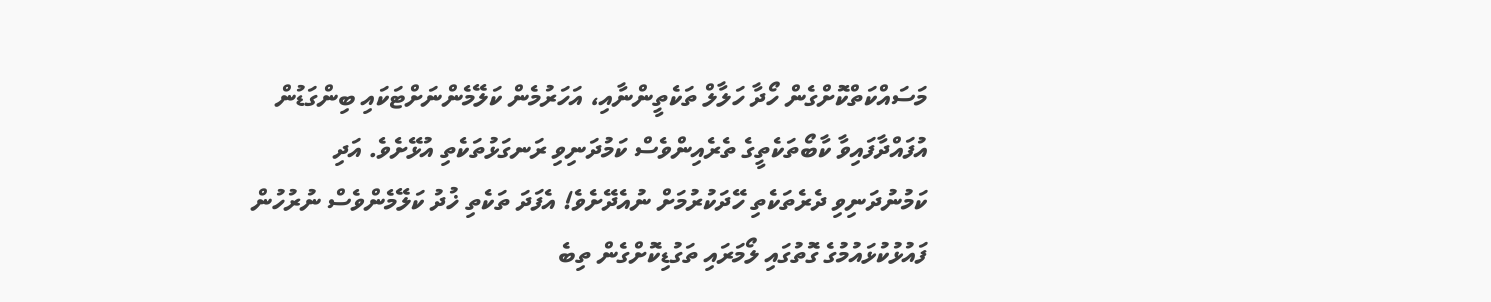މަސައްކަތްކޮށްގެން ހޯދާ ހަލާލް ތަކެތީންނާއި، އަހަރުމެން ކަލޭމެންނަށްޓަކައި ބިންގަޑުން އުފައްދާފައިވާ ކާބޯތަކެތީގެ ތެރެއިންވެސް ކަމުދަނިވި ރަނގަޅުތަކެތި އުޅޭށެވެ. އަދި ކަމުނުދަނިވި ދެރެތަކެތި ހޭދަކުރުމަށް ނުއެދޭށެވެ! އެފަދަ ތަކެތި ޚުދު ކަލޭމެންވެސް ނުރުހުން ފައުޅުކުޅައުމުގެ ގޮތުގައި ލޯމަރައި ތަގުޑިކޮށްގެން ތިބެ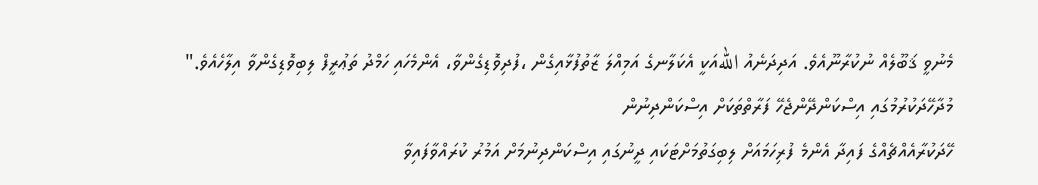މެނުވީ ޤަބޫލެއް ނުކުރާނޫއެވެ. އަދިދަނެއު اللهއަކީ އެކަލާނގެ އަމިއްލަ ޒާތުފުޅާއިގެން ،ފުދިވޮޑިގެންވާ، އެންމެހައި ހަމްދު ތަޢުރީފް ލިބިވޮޑިގެންވާ އިލާހެއެވެ."
މުދާހޭދަކުރުމުގައި އިސްކަންދޭންޖެހޭ ފަރާތްތަކަށް އިސްކަންދިނުން
ހޭދަކުރާއެއްޗެއްގެ ފައިދާ އެންމެ ފުރިހަމައަށް ލިބިގަތުމަށްޓަކައި ދީނުގައި އިސްކަންދިނުމަށް އަމުރު ކުރައްވާފައިވާ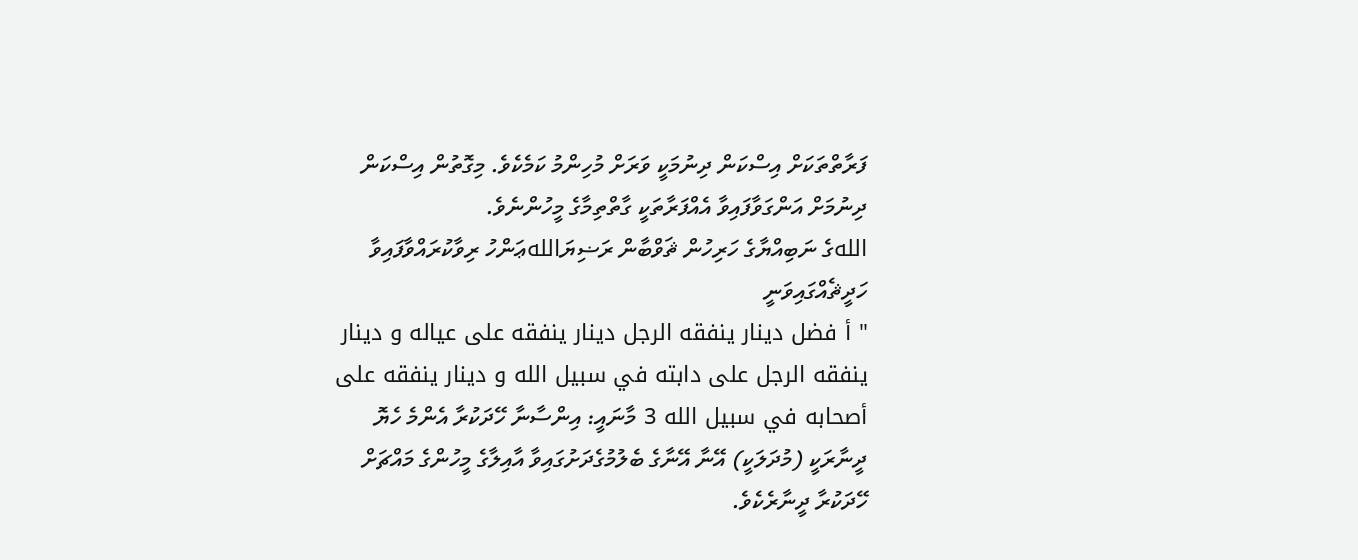ފަރާތްތަކަށް އިސްކަން ދިނުމަކީ ވަރަށް މުހިންމު ކަމެކެވެ. މިގޮތުން އިސްކަން ދިނުމަށް އަންގަވާފައިވާ އެއްފަރާތަކީ ގާތްތިމާގެ މީހުންނެވެ.
اللهގެ ނަބިއްޔާގެ ހަރިހުން ޘަވްބާން ރަޟިޔަاللهޢަންހު ރިވާކުރައްވާފައިވާ ހަދީޘެއްގައިވަނީ
" أ فضل دينار ينفقه الرجل دينار ينفقه على عياله و دينار ينفقه الرجل على دابته في سبيل الله و دينار ينفقه على أصحابه في سبيل الله 3 މާނައީ: އިންސާނާ ހޭދަކުރާ އެންމެ ހެޔޮ ދީނާރަކީ (މުދަލަކީ) އޭނާ އޭނާގެ ބެލުމުގެދަށުގައިވާ އާއިލާގެ މީހުންގެ މައްޗަށް ހޭދަކުރާ ދީނާރެކެވެ.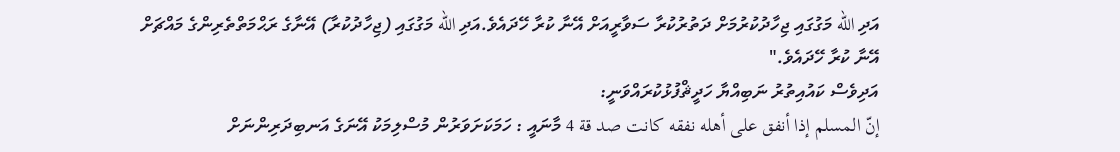އަދި الله މަގުގައި ޖިހާދުކުރުމަށް ދަތުރުކުރާ ސަވާރީއަށް އޭނާ ކުރާ ހޭދައެވެ.އަދި الله މަގުގައި (ޖިހާދުކުރާ) އޭނާގެ ރަޙްމަތްތެރިންގެ މައްޗަށް އޭނާ ކުރާ ހޭދައެވެ."
އަދިވެސް ކައުއިތުރު ނަބިއްޔާ ހަދީޘްފުޅުކުރައްވަނީ:
إنّ المسلم إذا أنفق على أهله نفقه كانت صد قة 4 މާނައީ : ހަމަކަށަވަރުން މުސްލިމަކު އޭނަގެ އަނބިދަރިންނަށް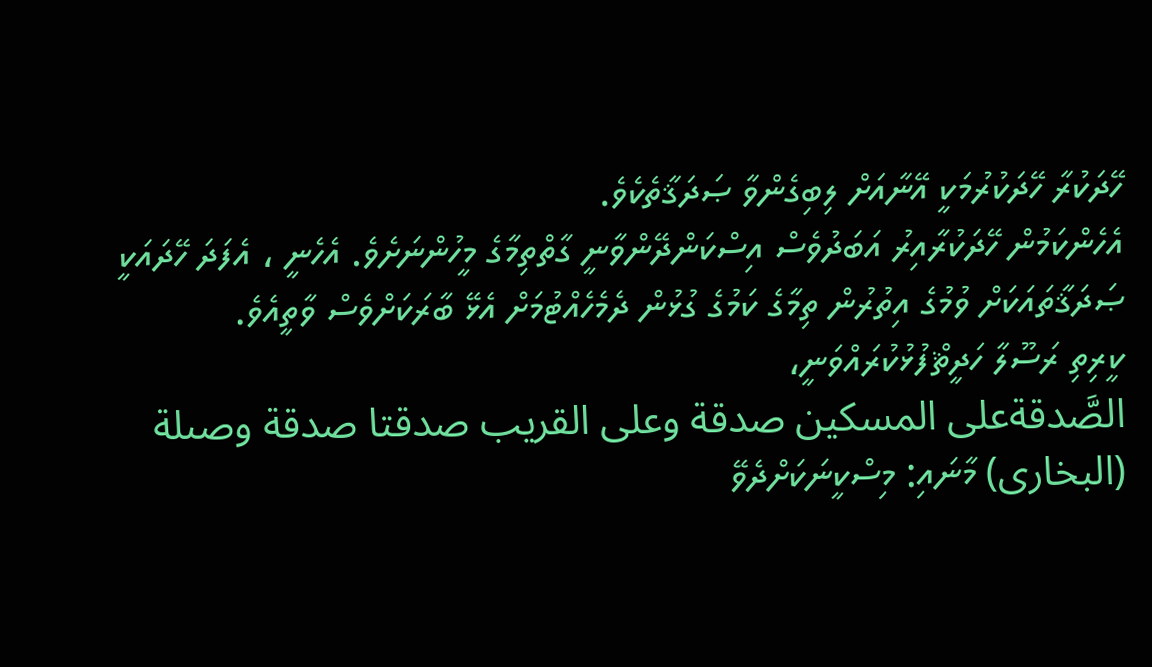ހޭދަކުރާ ހޭދަކުރުމަކީ އޭނާއަށް ލިބިގެންވާ ޞަދަޤާތެކެވެ.
އެހެންކަމުން ހޭދަކުރާއިރު އަބަދުވެސް އިސްކަންދޭންވާނީ ގާތްތިމާގެ މީހުންނަށެވެ. އެހެނީ ، އެފަދަ ހޭދައަކީ ޞަދަޤާތައަކަށް ވުމުގެ އިތުރުން ތިމާގެ ކަމުގެ ގުޅުން ދެމެހެއްޓުމަށް އެޅޭ ބާރަކަށްވެސް ވާތީއެވެ.
ކީރިތި ރަސޫލާ ހަދީޘްފުޅުކުރައްވަނީ،
الصَّدقةعلى المسكين صدقة وعلى القريب صدقتا صدقة وصىلة (البخارى) މާނައި: މިސްކީނަކަށްދެވޭ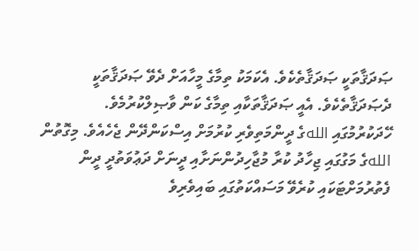ޞަދަޤާތަކީ ޞަދަޤާތެކެވެ. އެކަމަކު ތިމާގެ މީހާއަށް ދެވޭ ޞަދަޤާތަކީ ދެޞަދަޤާތެކެވެ. އެއީ ޞަދަޤާތަކާއި ތިމާގެ ކަން ވާޞިލްކުރުމެވެ.
ހޭދަކުރުމުގައި اللهގެ ދީންމަތިވެރި ކުރުމަށް އިސްކަންދޭން ޖެހެއެވެ. މިގޮތުން اللهގެ މަގުގައި ޖިހާދު ކުރާ މުޖާހިދުންނަށާއި ދީނަށް ދަޢުވަތުދީ ދީން ފެތުރުމަށްޓަކައި ކުރެވޭ މަސައްކަތުގައި ބައިވެރިވެ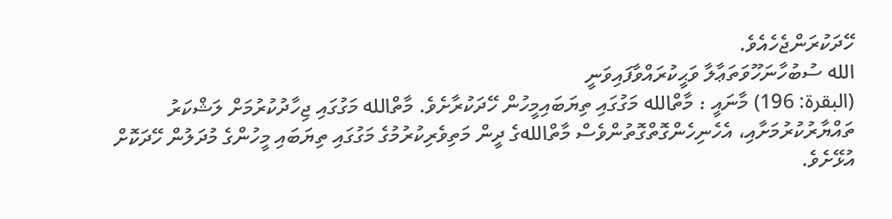ހޭދަކުރަންޖެހެއެވެ.
الله ސުބުހާނަހޫވަތަޢާލާ ވަޙީކުރައްވާފައިވަނީ
(البقرة: 196) މާނައީ : މާތްالله މަގުގައި ތިޔަބައިމީހުން ހޭދަކުރާށެވެ. މާތްالله މަގުގައި ޖިހާދުކުރުމަށް ލަޝްކަރު ތައްޔާރުކުރުމަށާއި، އެހެނިހެންގޮތްގޮތުންވެސް މާތްاللهގެ ދީން މަތިވެރިކުރުމުގެ މަގުގައި ތިޔަބައި މީހުންގެ މުދަލުން ހޭދަކޮށް އުޅޭށެވެ.